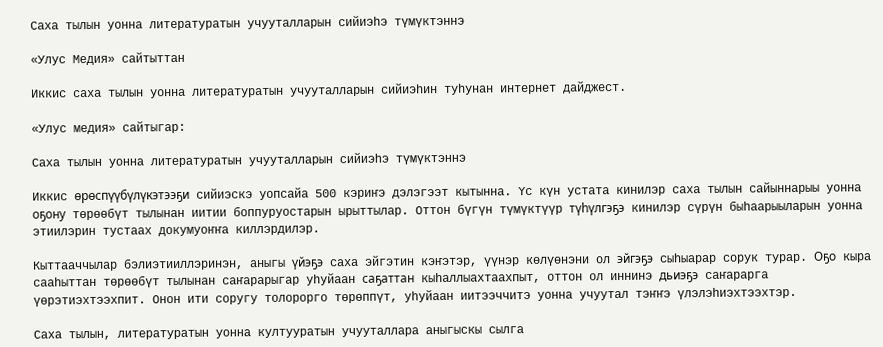Саха тылын уонна литературатын учууталларын сийиэһэ түмүктэннэ

«Улус Медия» сайтыттан

Иккис саха тылын уонна литературатын учууталларын сийиэһин туһунан интернет дайджест.

«Улус медия» сайтыгар:

Саха тылын уонна литературатын учууталларын сийиэһэ түмүктэннэ

Иккис өрөспүүбүлүкэтээҕи сийиэскэ уопсайа 500 кэриҥэ дэлэгээт кытынна. Үс күн устата кинилэр саха тылын сайыннарыы уонна оҕону төрөөбүт тылынан иитии боппуруостарын ырыттылар. Оттон бүгүн түмүктүүр түһүлгэҕэ кинилэр сүрүн быһаарыыларын уонна этиилэрин тустаах докумуоҥҥа киллэрдилэр.

Кыттааччылар бэлиэтииллэринэн, аныгы үйэҕэ саха эйгэтин кэҥэтэр, үүнэр көлүөнэни ол эйгэҕэ сыһыарар сорук турар. Оҕо кыра сааһыттан төрөөбүт тылынан саҥарарыгар уһуйаан саҕаттан кыһаллыахтаахпыт, оттон ол иннинэ дьиэҕэ саҥарарга үөрэтиэхтээхпит. Онон ити соругу толорорго төрөппүт, уһуйаан иитээччитэ уонна учуутал тэҥҥэ үлэлэһиэхтээхтэр.

Саха тылын, литературатын уонна култууратын учууталлара аныгыскы сылга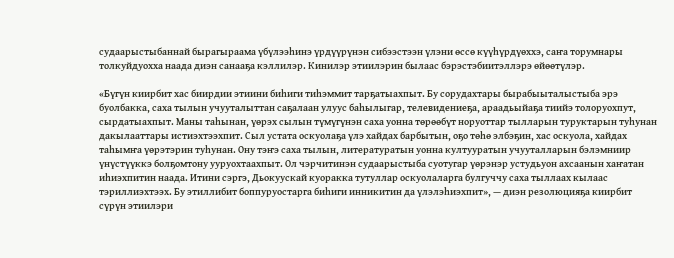судаарыстыбаннай бырагыраама үбүлээһинэ үрдүүрүнэн сибээстээн үлэни өссө күүһүрдүөххэ, саҥа торумнары толкуйдуохха наада диэн санааҕа кэллилэр. Кинилэр этиилэрин былаас бэрэстэбиитэллэрэ өйөөтүлэр.

«Бүгүн киирбит хас биирдии этиини биһиги тиһэммит тарҕатыахпыт. Бу сорудахтары бырабыыталыстыба эрэ буолбакка, саха тылын учууталыттан саҕалаан улуус баһылыгар, телевидениеҕа, араадьыйаҕа тиийэ толоруохпут, сырдатыахпыт. Маны таһынан, үөрэх сылын түмүгүнэн саха уонна төрөөбүт норуоттар тылларын туруктарын туһунан дакылааттары истиэхтээхпит. Сыл устата оскуолаҕа үлэ хайдах барбытын, оҕо төһө элбэҕин, хас оскуола, хайдах таһымҥа үөрэтэрин туһунан. Ону тэҥэ саха тылын, литературатын уонна култууратын учууталларын бэлэмниир үнүстүүккэ болҕомтону ууруохтаахпыт. Ол чэрчитинэн судаарыстыба суотугар үөрэнэр устудьуон ахсаанын хаҥатан иһиэхпитин наада. Итини сэргэ, Дьокуускай куоракка тутуллар оскуолаларга булгуччу саха тыллаах кылаас тэриллиэхтээх. Бу этиллибит боппуруостарга биһиги инникитин да үлэлэһиэхпит», — диэн резолюцияҕа киирбит сүрүн этиилэри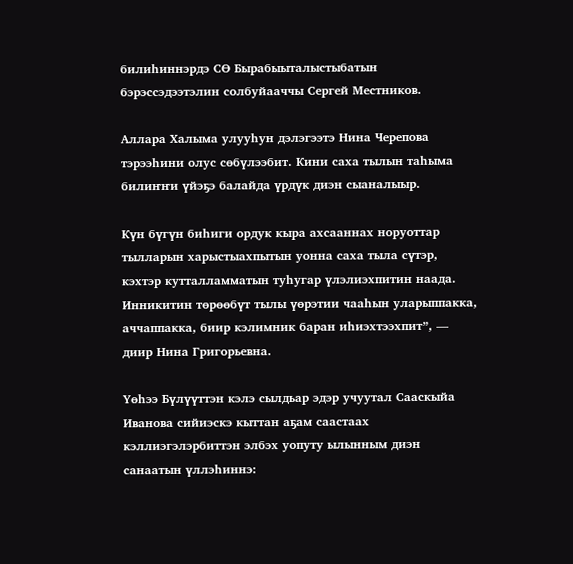билиһиннэрдэ СӨ Бырабыыталыстыбатын бэрэссэдээтэлин солбуйааччы Сергей Местников.

Аллара Халыма улууһун дэлэгээтэ Нина Черепова тэрээһини олус сөбүлээбит. Кини саха тылын таһыма билиҥҥи үйэҕэ балайда үрдүк диэн сыаналыыр.

Күн бүгүн биһиги ордук кыра ахсааннах норуоттар тылларын харыстыахпытын уонна саха тыла сүтэр, кэхтэр кутталламматын туһугар үлэлиэхпитин наада. Инникитин төрөөбүт тылы үөрэтии чааһын уларыппакка, аччаппакка, биир кэлимник баран иһиэхтээхпит”, — диир Нина Григорьевна.

Үөһээ Бүлүүттэн кэлэ сылдьар эдэр учуутал Сааскыйа Иванова сийиэскэ кыттан аҕам саастаах кэллиэгэлэрбиттэн элбэх уопуту ылынным диэн санаатын үллэһиннэ: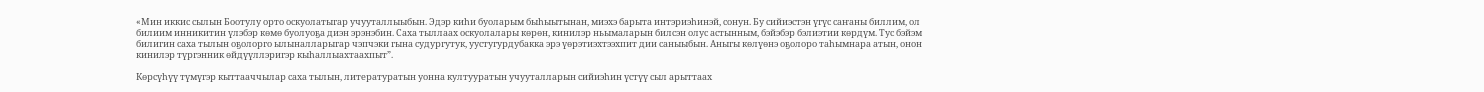«Мин иккис сылын Боотулу орто оскуолатыгар учууталлыыбын. Эдэр киһи буоларым быһыытынан, миэхэ барыта интэриэһинэй, сонун. Бу сийиэстэн үгүс саҥаны биллим, ол билиим инникитин үлэбэр көмө буолуоҕа диэн эрэнэбин. Саха тыллаах оскуолалары көрөн, кинилэр ньымаларын билсэн олус астынным, бэйэбэр бэлиэтии көрдүм. Тус бэйэм билигин саха тылын оҕолорго ылыналларыгар чэпчэки гына судургутук, уустугурдубакка эрэ үөрэтиэхтээхпит дии саныыбын. Аныгы көлүөнэ оҕолоро таһымнара атын, онон кинилэр түргэнник өйдүүллэригэр кыһаллыахтаахпыт”.

Көрсүһүү түмүгэр кыттааччылар саха тылын, литературатын уонна култууратын учууталларын сийиэһин үстүү сыл арыттаах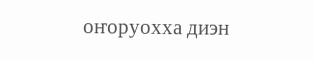оҥоруохха диэн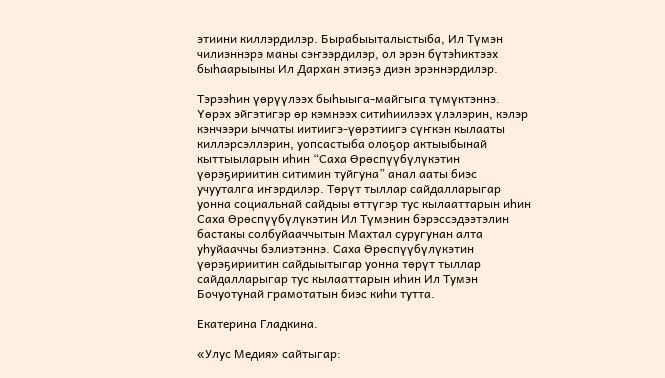этиини киллэрдилэр. Бырабыыталыстыба, Ил Түмэн чилиэннэрэ маны сэҥээрдилэр, ол эрэн бүтэһиктээх быһаарыыны Ил Дархан этиэҕэ диэн эрэннэрдилэр.

Тэрээһин үөрүүлээх быһыыга-майгыга түмүктэннэ. Үөрэх эйгэтигэр өр кэмнээх ситиһиилээх үлэлэрин, кэлэр кэнчээри ыччаты иитиигэ-үөрэтиигэ сүҥкэн кылааты киллэрсэллэрин, уопсастыба олоҕор актыыбынай кыттыыларын иһин “Саха Өрөспүүбүлүкэтин үөрэҕириитин ситимин туйгуна” анал ааты биэс учууталга иҥэрдилэр. Төрүт тыллар сайдалларыгар уонна социальнай сайдыы өттүгэр тус кылааттарын иһин Саха Өрөспүүбүлүкэтин Ил Түмэнин бэрэссэдээтэлин бастакы солбуйааччытын Махтал суругунан алта уһуйааччы бэлиэтэннэ. Саха Өрөспүүбүлүкэтин үөрэҕириитин сайдыытыгар уонна төрүт тыллар сайдалларыгар тус кылааттарын иһин Ил Тумэн Бочуотунай грамотатын биэс киһи тутта.

Екатерина Гладкина.

«Улус Медия» сайтыгар: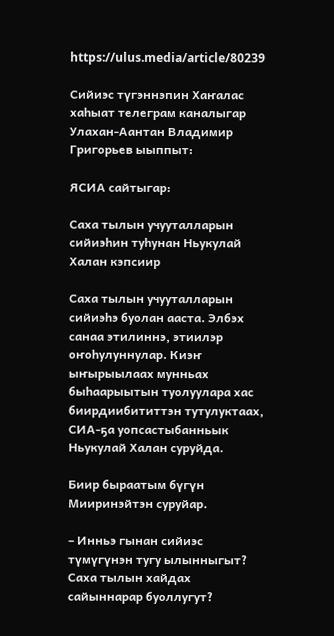https://ulus.media/article/80239

Сийиэс түгэннэпин Хаҥалас хаһыат телеграм каналыгар Улахан-Аантан Владимир Григорьев ыыппыт:

ЯСИА сайтыгар:

Саха тылын учууталларын сийиэһин туһунан Ньукулай Халан кэпсиир

Саха тылын учууталларын сийиэһэ буолан ааста. Элбэх санаа этилиннэ, этиилэр оҥоһулуннулар. Киэҥ ыҥырыылаах мунньах быһаарыытын туолуулара хас биирдиибититтэн тутулуктаах, СИА-ҕа уопсастыбанньык Ньукулай Халан суруйда.

Биир быраатым бүгүн Мииринэйтэн суруйар.

– Инньэ гынан сийиэс түмүгүнэн тугу ылынныгыт? Саха тылын хайдах сайыннарар буоллугут?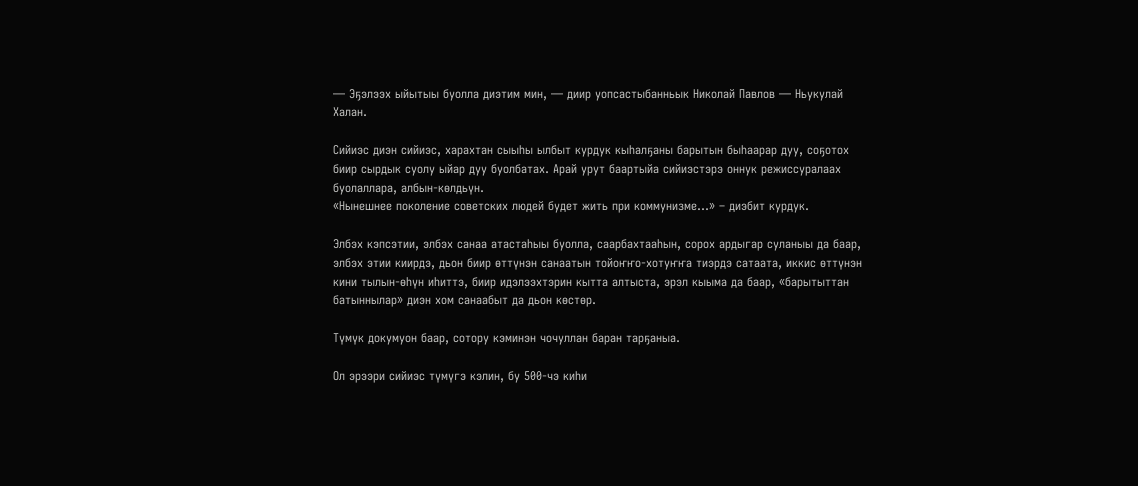— Эҕэлээх ыйытыы буолла диэтим мин, — диир уопсастыбанньык Николай Павлов — Ньукулай Халан.

Сийиэс диэн сийиэс, харахтан сыыһы ылбыт курдук кыһалҕаны барытын быһаарар дуу, соҕотох биир сырдык суолу ыйар дуу буолбатах. Арай урут баартыйа сийиэстэрэ оннук режиссуралаах буолаллара, албын-көлдьүн.
«Нынешнее поколение советских людей будет жить при коммунизме…» – диэбит курдук.

Элбэх кэпсэтии, элбэх санаа атастаһыы буолла, саарбахтааһын, сорох ардыгар суланыы да баар, элбэх этии киирдэ, дьон биир өттүнэн санаатын тойоҥҥо-хотуҥҥа тиэрдэ сатаата, иккис өттүнэн кини тылын-өһүн иһиттэ, биир идэлээхтэрин кытта алтыста, эрэл кыыма да баар, «барытыттан батыннылар» диэн хом санаабыт да дьон көстөр.

Түмүк докумуон баар, сотору кэминэн чочуллан баран тарҕаныа.

Ол эрээри сийиэс түмүгэ кэлин, бу 500-чэ киһи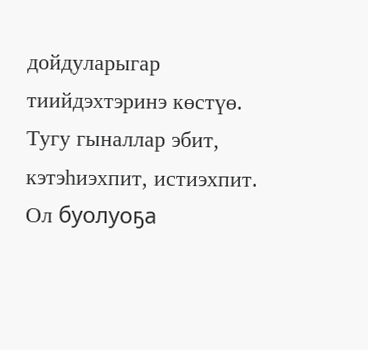дойдуларыгар тиийдэхтэринэ көстүө. Тугу гыналлар эбит, кэтэһиэхпит, истиэхпит. Ол буолуоҕа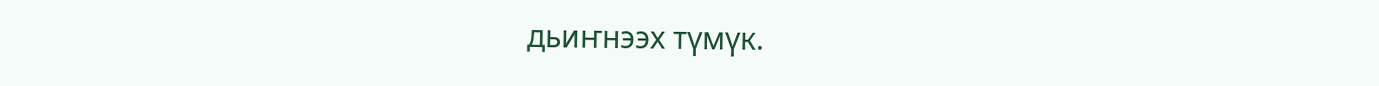дьиҥнээх түмүк.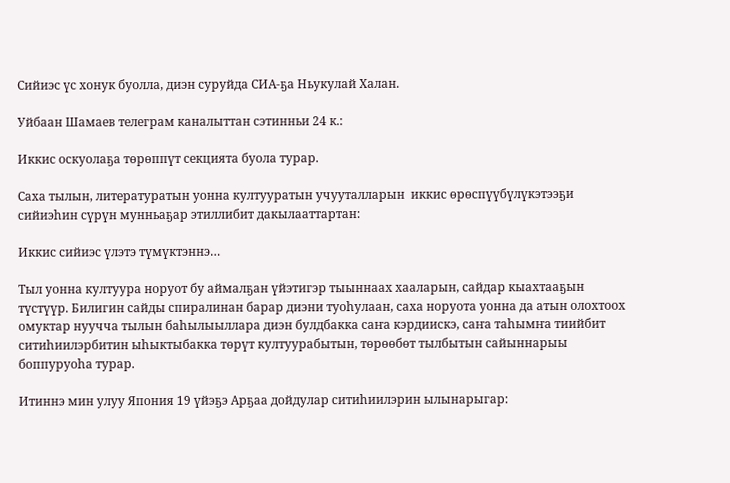Сийиэс үс хонук буолла, диэн суруйда СИА-ҕа Ньукулай Халан.

Уйбаан Шамаев телеграм каналыттан сэтинньи 24 к.:

Иккис оскуолаҕа төрөппүт секцията буола турар.

Саха тылын, литературатын уонна култууратын учууталларын  иккис өрөспүүбүлүкэтээҕи сийиэһин сүрүн мунньаҕар этиллибит дакылааттартан:

Иккис сийиэс үлэтэ түмүктэннэ…

Тыл уонна култуура норуот бу аймалҕан үйэтигэр тыыннаах хааларын, сайдар кыахтааҕын түстүүр. Билигин сайды спиралинан барар диэни туоһулаан, саха норуота уонна да атын олохтоох омуктар нуучча тылын баһылыыллара диэн булдбакка саҥа кэрдиискэ, саҥа таһымҥа тиийбит ситиһиилэрбитин ыһыктыбакка төрүт култуурабытын, төрөөбөт тылбытын сайыннарыы боппуруоһа турар.

Итиннэ мин улуу Япония 19 үйэҕэ Арҕаа дойдулар ситиһиилэрин ылынарыгар: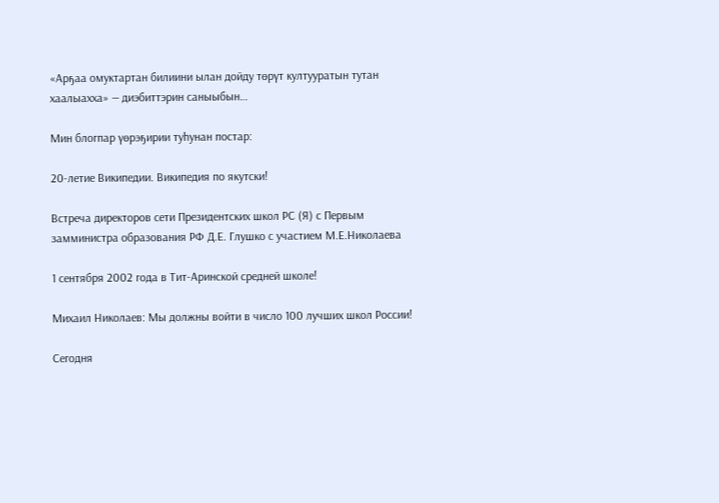«Арҕаа омуктартан билиини ылан дойду төрүт култууратын тутан хаалыахха» — диэбиттэрин саныыбын…

Мин блогпар үөрэҕирии туһунан постар:

20-летие Википедии. Википедия по якутски!

Встреча директоров сети Президентских школ РС (Я) с Первым замминистра образования РФ Д.Е. Глушко с участием М.Е.Николаева

1 сентября 2002 года в Тит-Аринской средней школе!

Михаил Николаев: Мы должны войти в число 100 лучших школ России!

Сегодня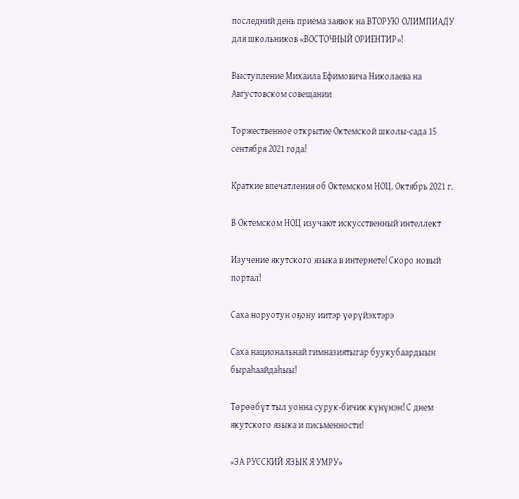последний день приема заявок на ВТОРУЮ ОЛИМПИАДУ для школьников «ВОСТОЧНЫЙ ОРИЕНТИР»!

Выступление Михаила Ефимовича Николаева на Августовском совещании

Торжественное открытие Октемской школы-сада 15 сентября 2021 года!

Краткие впечатления об Октемском НОЦ. Октябрь 2021 г.

В Октемском НОЦ изучают искусственный интеллект

Изучение якутского языка в интернете! Скоро новый портал!

Саха норуотун оҕону иитэр үөрүйэхтэрэ

Саха национальнай гимназиятыгар буукубаардыын быраһаайдаһыы!

Төрөөбүт тыл уонна сурук-бичик күнүнэн! С днем якутского языка и письменности!

«ЗА РУССКИЙ ЯЗЫК Я УМРУ»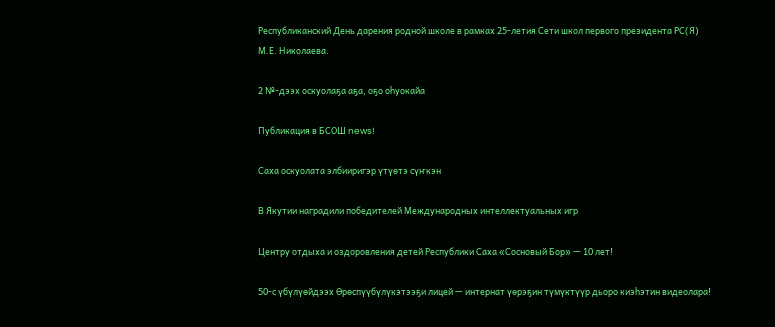Республиканский День дарения родной школе в рамках 25-летия Сети школ первого президента РС(Я) М.Е. Николаева.

2 №-дээх оскуолаҕа аҕа, оҕо оһуокайа

Публикация в БСОШ news!

Саха оскуолата элбииригэр үтүөтэ сүҥкэн

В Якутии наградили победителей Международных интеллектуальных игр

Центру отдыха и оздоровления детей Республики Саха «Сосновый Бор» — 10 лет!

50-с үбүлүөйдээх Өрөспүүбүлүкэтээҕи лицей — интернат үөрэҕин түмүктүүр дьоро киэһэтин видеолара!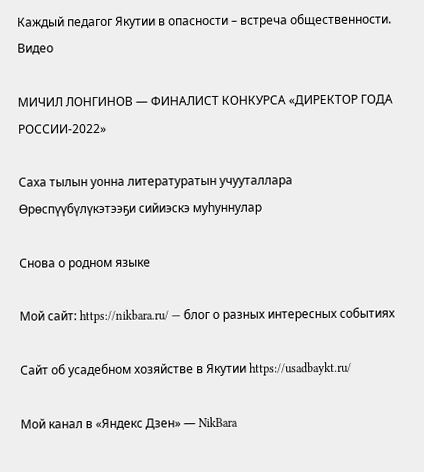Каждый педагог Якутии в опасности – встреча общественности. Видео

МИЧИЛ ЛОНГИНОВ — ФИНАЛИСТ КОНКУРСА «ДИРЕКТОР ГОДА РОССИИ-2022»

Саха тылын уонна литературатын учууталлара Өрөспүүбүлүкэтээҕи сийиэскэ муһуннулар

Снова о родном языке

Мой сайт: https://nikbara.ru/ — блог о разных интересных событиях

Сайт об усадебном хозяйстве в Якутии https://usadbaykt.ru/

Мой канал в «Яндекс Дзен» — NikBara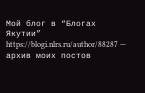Мой блог в “Блогах Якутии” https://blogi.nlrs.ru/author/88287 — архив моих постов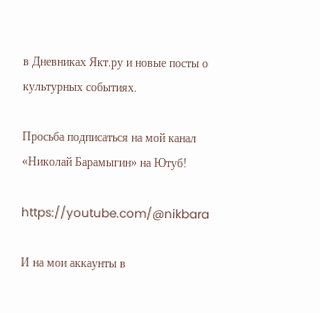в Дневниках Якт.ру и новые посты о культурных событиях.

Просьба подписаться на мой канал «Николай Барамыгин» на Ютуб!

https://youtube.com/@nikbara

И на мои аккаунты в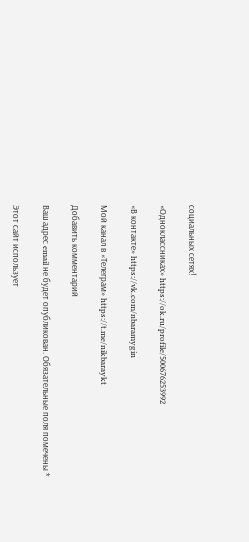социальных сетях!

«Одноклассниках» https://ok.ru/profile/500676253992

«В контакте» https://vk.com/nbaramygin

Мой канал в «Телеграм» https://t.me/nikbaraykt

Добавить комментарий

Ваш адрес email не будет опубликован. Обязательные поля помечены *

Этот сайт использует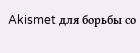Akismet для борьбы со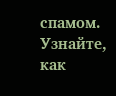спамом. Узнайте, как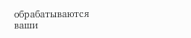обрабатываются ваши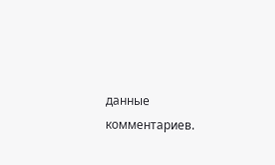данные комментариев.